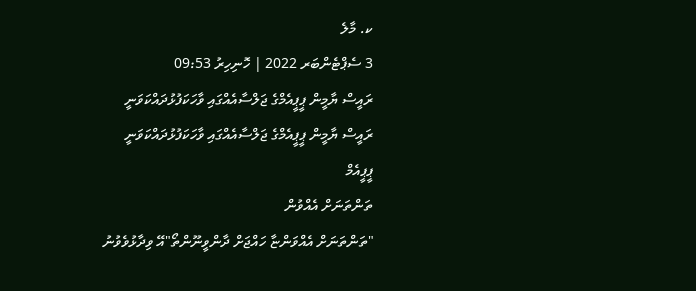ކ. މާލެ
3 ސެޕްޓެންބަރ 2022 | ހޮނިހިރު 09:53
ރައީސް ޔާމީން ޕީޕީއެމްގެ ޖަލްސާއެއްގައި ވާހަކަފުޅުދައްކަވަނީ
ރައީސް ޔާމީން ޕީޕީއެމްގެ ޖަލްސާއެއްގައި ވާހަކަފުޅުދައްކަވަނީ
ޕީޕީއެމް
ތަންތަނަށް އެއްވުން
"ތަންތަނަށް އެއްވަންޏާ ހައްޖަށް ދާންވީނޫންތޯ"އޭ ވިދާޅުވެވުނު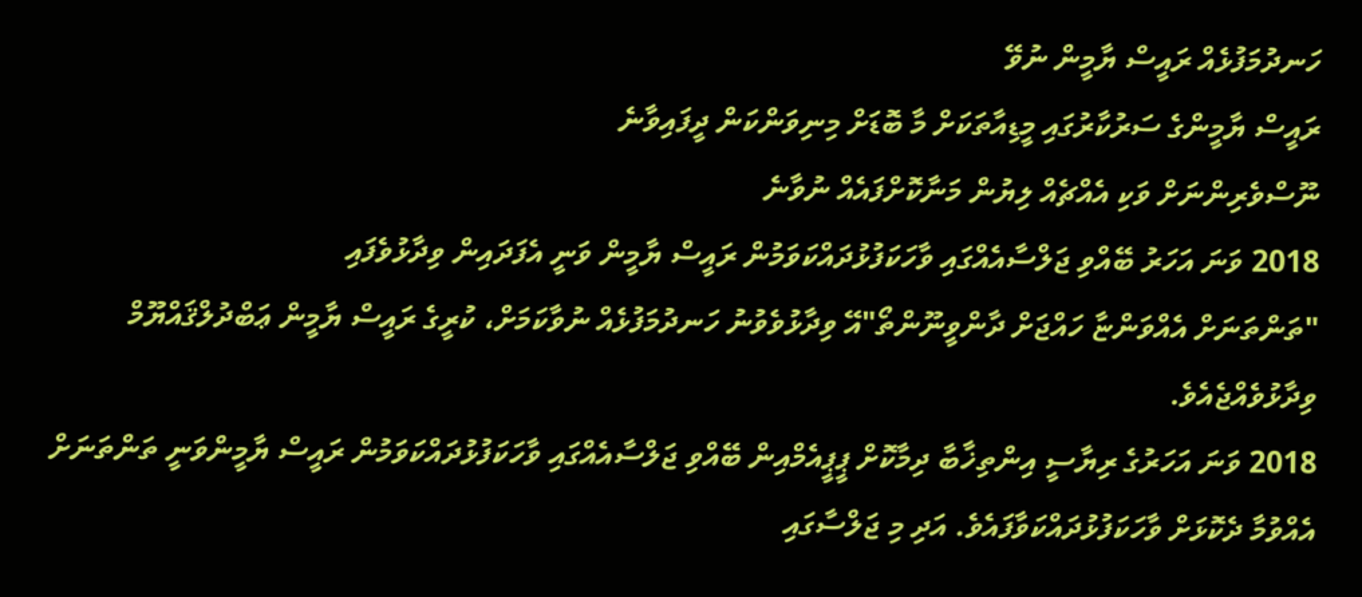ހަނދުމަފުޅެއް ރައީސް ޔާމީން ނުވޭ
ރައީސް ޔާމީންގެ ސަރުކާރުގައި މީޑިއާތަކަށް މާ ބޮޑަށް މިނިވަންކަން ދީފައިވާނެ
ނޫސްވެރިންނަށް ވަކި އެއްޗެއް ލިޔުން މަނާކޮށްފައެއް ނުވާނެ
2018 ވަނަ އަހަރު ބޭއްވި ޖަލްސާއެއްގައި ވާހަކަފުޅުދައްކަވަމުން ރައީސް ޔާމީން ވަނީ އެފަދައިން ވިދާޅުވެފައި
"ތަންތަނަށް އެއްވަންޏާ ހައްޖަށް ދާންވީނޫންތޯ"އޭ ވިދާޅުވެވުނު ހަނދުމަފުޅެއް ނުވާކަމަށް، ކުރީގެ ރައީސް ޔާމީން ޢަބްދުލްޤައްޔޫމް ވިދާޅުވެއްޖެއެވެ.
2018 ވަނަ އަހަރުގެ ރިޔާސީ އިންތިޚާބާ ދިމާކޮށް ޕީޕީއެމްއިން ބޭއްވި ޖަލްސާއެއްގައި ވާހަކަފުޅުދައްކަވަމުން ރައީސް ޔާމީންވަނީ ތަންތަނަށް އެއްވުމާ ދެކޮޅަށް ވާހަކަފުޅުދައްކަވާފައެވެ. އަދި މި ޖަލްސާގައި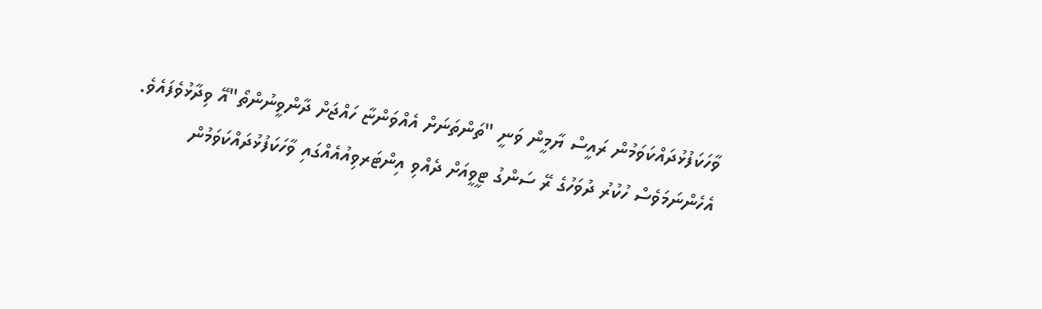ވާހަކަފުޅުދައްކަވަމުން ރައީސް ޔާމީން ވަނީ "ތަންތަނަށް އެއްވަންޏާ ހައްޖަށް ދާންވީނުންތޯ"އޭ ވިދާޅުވެފައެވެ.
އެހެންނަމަވެސް ހުކުރު ދުވަހުގެ ރޭ ސަންގު ޓީވީއަށް ދެއްވި އިންޓަރވިއުއެއްގައި ވާހަކަފުޅުދައްކަވަމުން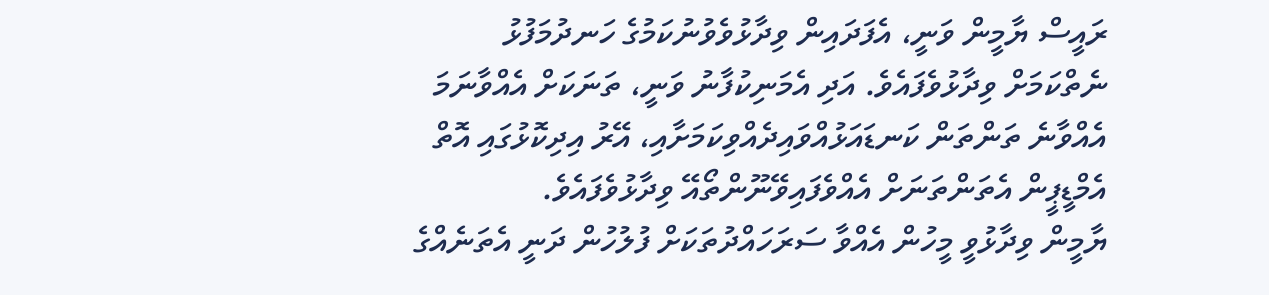ރައީސް ޔާމީން ވަނީ، އެފަދައިން ވިދާޅުވެވުނުކަމުގެ ހަނދުމަފުޅު ނެތްކަމަށް ވިދާޅުވެފައެވެ. އަދި އެމަނިކުފާނު ވަނީ، ތަނަކަށް އެއްވާނަމަ އެއްވާނެ ތަންތަން ކަނޑައަޅުއްވައިދެއްވިކަމަށާއި، އޭރު އިދިކޮޅުގައި އޮތް އެމްޑީޕީން އެތަންތަނަށް އެއްވެފައިވޭނޫންތޯއޭ ވިދާޅުވެފައެވެ.
ޔާމީން ވިދާޅުވީ މީހުން އެއްވާ ސަރަހައްދުތަކަށް ފުލުހުން ދަނީ އެތަނެއްގެ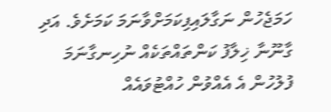ހަމަޖެހުން ނަގާލައިފިކަމަށްވާނަމަ ކަމަށެވެ. އަދި ގާނޫނާ ޚިލާފު ކަންތައްތަކެއް ނުހިނގާނަމަ ފުލުހުން އެ އެއްވުން ހުއްޓުވައެއް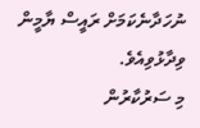ނުހަދާނެކަމަށް ރައީސް ޔާމީން ވިދާޅުވިއެވެ.
މި ސަރުކާރުން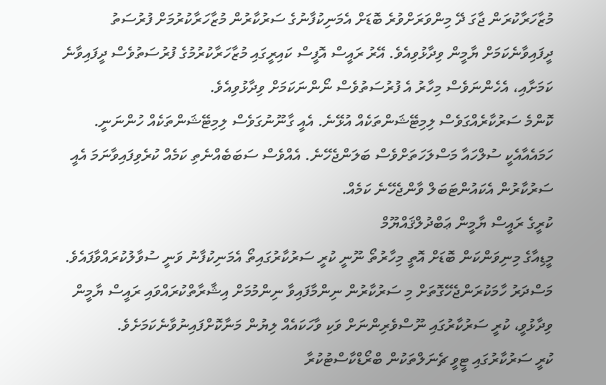މުޒާހަރާކުރަން ޖާގަ ދޭ މިންވަރަށްވުރެ ބޮޑަށް އެމަނިކުފާނުގެ ސަރުކާރުން މުޒާހަރާކުރުމަށް ފުރުސަތު ދީފައިވާނެކަމަށް ޔާމީން ވިދާޅުވިއެވެ. އޭރު ރައީސް އޮފީސް ކައިރީގައި މުޒާހަރާކުރުމުގެ ފުރުސަތުވެސް ދީފައިވާނެ ކަމަށާއި، އެހެންނަވެސް މިހާރު އެ ފުރުސަތުވެސް ނޯންނަކަމަށް ވިދާޅުވިއެވެ.
ކޮންމެ ސަރުކާރެއްގަވެސް ލިމިޓޭޝަންތަކެއް އުޅޭނެ. އެއީ ގާނޫނުގަވެސް ލިމިޓޭޝަންތަކެއް ހުންނަނީ. ހަމައެއާއެކީ ސުލްހައާ މަސްލަހަތަށްވެސް ބަލަންޖެހޭނެ. އެއްވެސް ސަބަބެއްނެތި ކަމެއް ކުރެވިފައިވާނަމަ އެއީ ސަރުކާރުން އެކައުންޓަބަލް ވާންޖެހޭނެ ކަމެއް.
ކުރީގެ ރައީސް ޔާމީން ޢަބްދުލްޤައްޔޫމް
މީޑިއާގެ މިނިވަންކަން ބޮޑަށް އޮތީ މިހާރުތޯ ނޫނީ ކުރީ ސަރުކާރުގައިތޯ އެމަނިކުފާނު ވަނީ ސުވާލުކުރައްވާފައެވެ. މަސްދަރު ހާމަކުރަންޖެހޭގޮތަށް މި ސަރުކާރުން ނިންމާފައިވާ ނިންމުމަށް އިޝާރާތްކުރައްވައި ރައީސް ޔާމީން ވިދާޅުވީ، ކުރީ ސަރުކާރުގައި ނޫސްވެރިންނަށް ވަކި ވާހަކައެއް ލިޔުން މަނާކޮށްފައިނުވާނެކަމަށެވެ.
ކުރީ ސަރުކާރުގައި ޓީވީ ޗެނަލްތަކުން ބްރޯޑްކާސްޓުކުރާ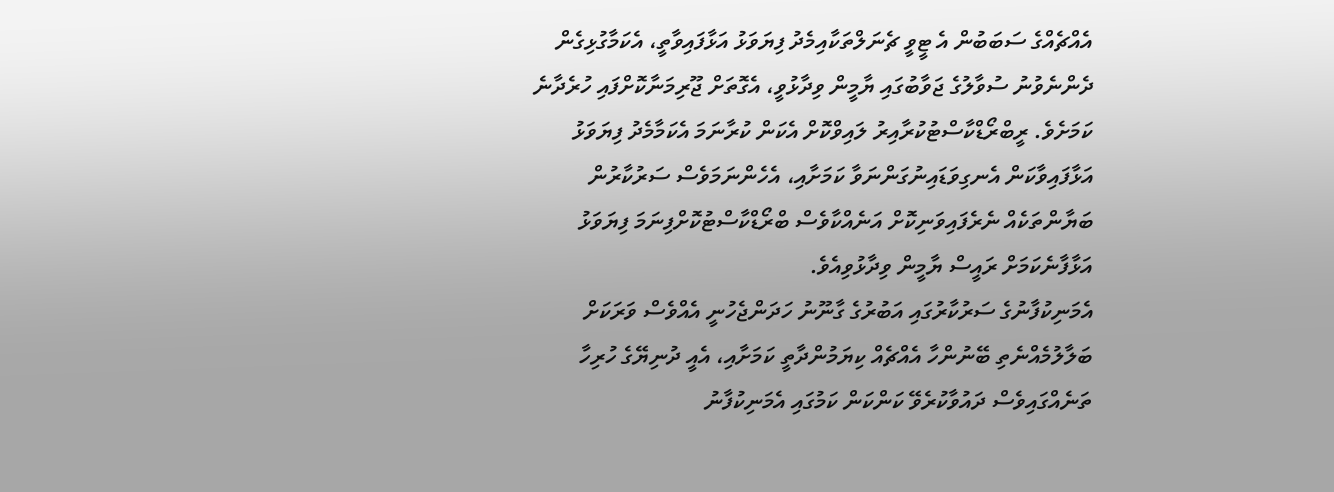އެއްޗެއްގެ ސަބަބުން އެ ޓީވީ ޗެނަލްތަކާއިމެދު ފިޔަވަޅު އަޅާފައިވާތީ، އެކަމާގުޅިގެން ދެންނެވުނު ސުވާލުގެ ޖަވާބުގައި ޔާމީން ވިދާޅުވީ، އެގޮތަށް ޖޫރިމަނާކޮށްފައި ހުރެދާނެ ކަމަށެވެ. ރީބްރޯޑްކާސްޓުކުރާއިރު ލައިވްކޮށް އެކަން ކުރާނަމަ އެކަމާމެދު ފިޔަވަޅު އަޅާފައިވާކަން އެނގިވަޑައިނުގަންނަވާ ކަމަށާއި، އެހެންނަމަވެސް ސަރުކާރުން ބަޔާންތަކެއް ނެރެފައިވަނިކޮށް އަނެއްކާވެސް ބްރޯޑްކާސްޓުކޮށްފިނަމަ ފިޔަވަޅު އަޅާފާނެކަމަށް ރައީސް ޔާމީން ވިދާޅުވިއެވެ.
އެމަނިކުފާނުގެ ސަރުކާރުގައި އަބުރުގެ ގާނޫނު ހަދަންޖެހުނީ އެއްވެސް ވަރަކަށް ބަލާލުމެއްނެތި ބޭނުންހާ އެއްޗެއް ކިޔަމުންދާތީ ކަމަށާއި، އެއީ ދުނިޔޭގެ ހުރިހާ ތަނެއްގައިވެސް ދައުވާކުރެވޭ ކަންކަން ކަމުގައި އެމަނިކުފާނު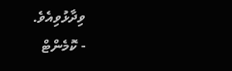ވިދާޅުވިއެވެ.
- ކޮމެންޓް